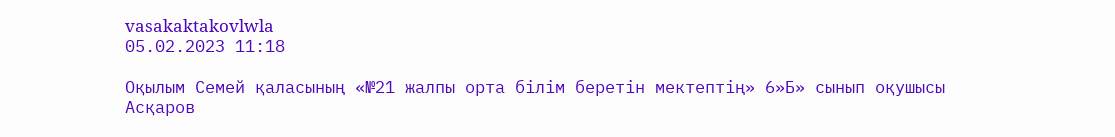vasakaktakovlwla
05.02.2023 11:18

Оқылым Семей қаласының «№21 жалпы орта білім беретін мектептің» 6»Б» сынып оқушысы
Асқаров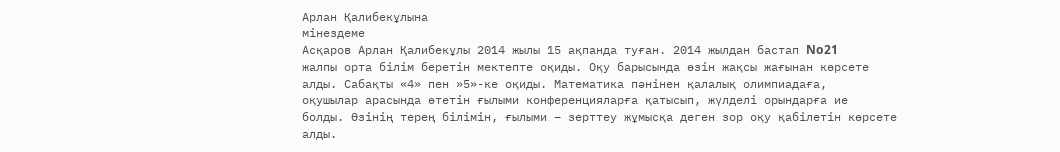Арлан Қалибекұлына
мінездеме
Асқаров Арлан Қалибекұлы 2014 жылы 15 ақпанда туған. 2014 жылдан бастап No21
жалпы орта білім беретін мектепте оқиды. Оқу барысында өзін жақсы жағынан көрсете
алды. Сабақты «4» пен »5»-ке оқиды. Математика пәнінен қалалық олимпиадаға,
оқушылар арасында өтетін ғылыми конференцияларға қатысып, жүлделі орындарға ие
болды. Өзінің терең білімін, ғылыми – зерттеу жұмысқа деген зор оқу қабілетін көрсете
алды.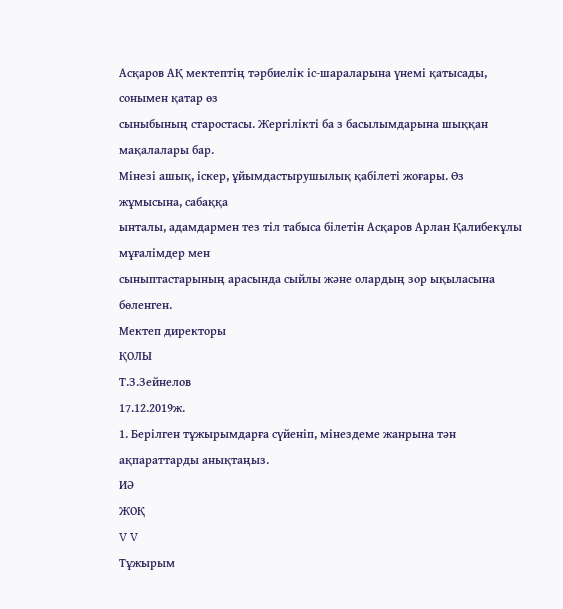Асқаров АҚ мектептің тәрбиелік іс-шараларына үнемі қатысады, сонымен қатар өз
сыныбының старостасы. Жергілікті ба з басылымдарына шыққан мақалалары бар.
Мінезі ашық, іскер, ұйымдастырушылық қабілеті жоғары. Өз жұмысына, сабаққа
ынталы, адамдармен тез тіл табыса білетін Асқаров Арлан Қалибекұлы мұғалімдер мен
сыныптастарының арасында сыйлы және олардың зор ықыласына бөленген.
Мектеп директоры
ҚОЛЫ
Т.З.Зейнелов
17.12.2019ж.
1. Берілген тұжырымдарға сүйеніп, мінездеме жанрына тән ақпараттарды анықтаңыз.
ИӘ
ЖОҚ
V V
Тұжырым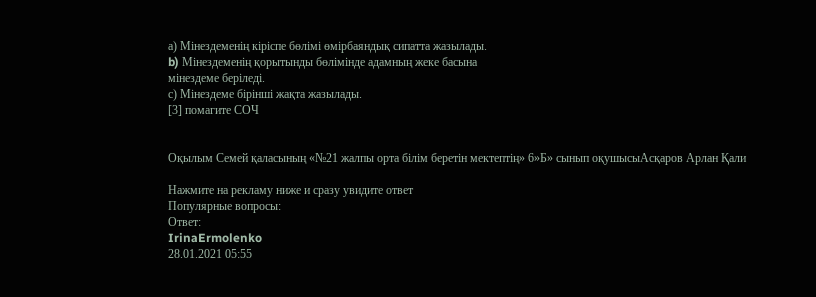а) Мінездеменің кіріспе бөлімі өмірбаяндық сипатта жазылады.
b) Мінездеменің қорытынды бөлімінде адамның жеке басына
мінездеме беріледі.
с) Мінездеме бірінші жақта жазылады.
[3] помагите СОЧ


Оқылым Семей қаласының «№21 жалпы орта білім беретін мектептің» 6»Б» сынып оқушысыАсқаров Арлан Қали

Нажмите на рекламу ниже и сразу увидите ответ
Популярные вопросы:
Ответ:
IrinaErmolenko
28.01.2021 05:55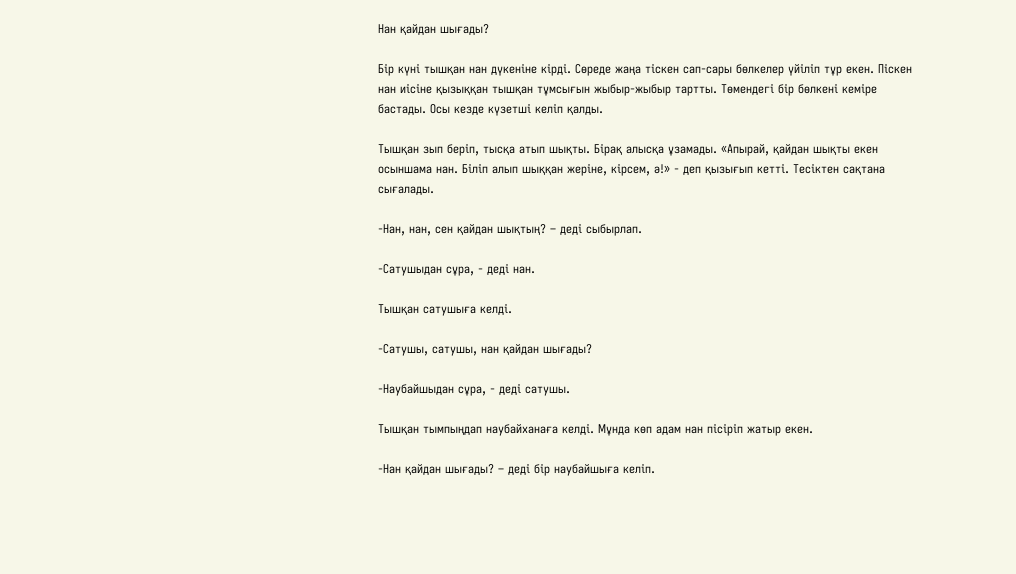Нан қайдан шығады?

Бір күні тышқан нан дүкеніне кірді. Сөреде жаңа тіскен сап-сары бөлкелер үйіліп тұр екен. Піскен нан иісіне қызыққан тышқан тұмсығын жыбыр-жыбыр тартты. Төмендегі бір бөлкені кеміре бастады. Осы кезде күзетші келіп қалды.

Тышқан зып беріп, тысқа атып шықты. Бірақ алысқа ұзамады. «Апырай, қайдан шықты екен осыншама нан. Біліп алып шыққан жеріне, кірсем, ә!» - деп қызығып кетті. Тесіктен сақтана сығалады.

-Нан, нан, сен қайдан шықтың? – деді сыбырлап.

-Сатушыдан сұра, - деді нан.

Тышқан сатушыға келді.

-Сатушы, сатушы, нан қайдан шығады?

-Наубайшыдан сұра, - деді сатушы.

Тышқан тымпыңдап наубайханаға келді. Мұнда көп адам нан пісіріп жатыр екен.

-Нан қайдан шығады? – деді бір наубайшыға келіп.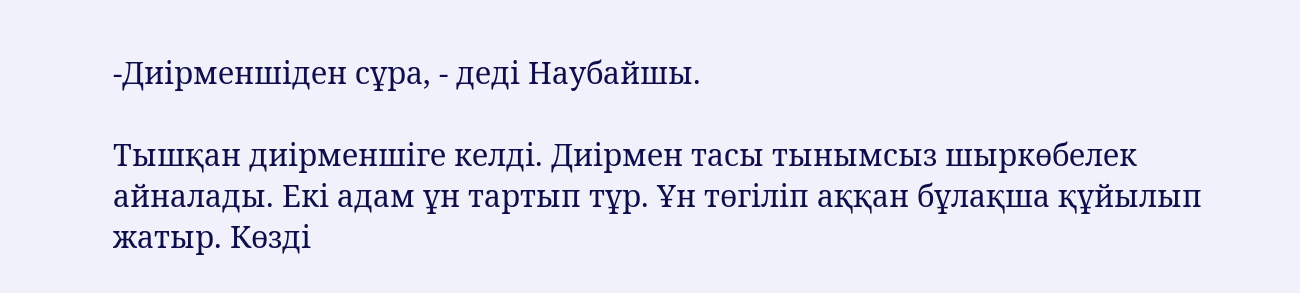-Диірменшіден сұра, - деді Наубайшы.

Тышқан диірменшіге келді. Диірмен тасы тынымсыз шыркөбелек айналады. Екі адам ұн тартып тұр. Ұн төгіліп аққан бұлақша құйылып жатыр. Көзді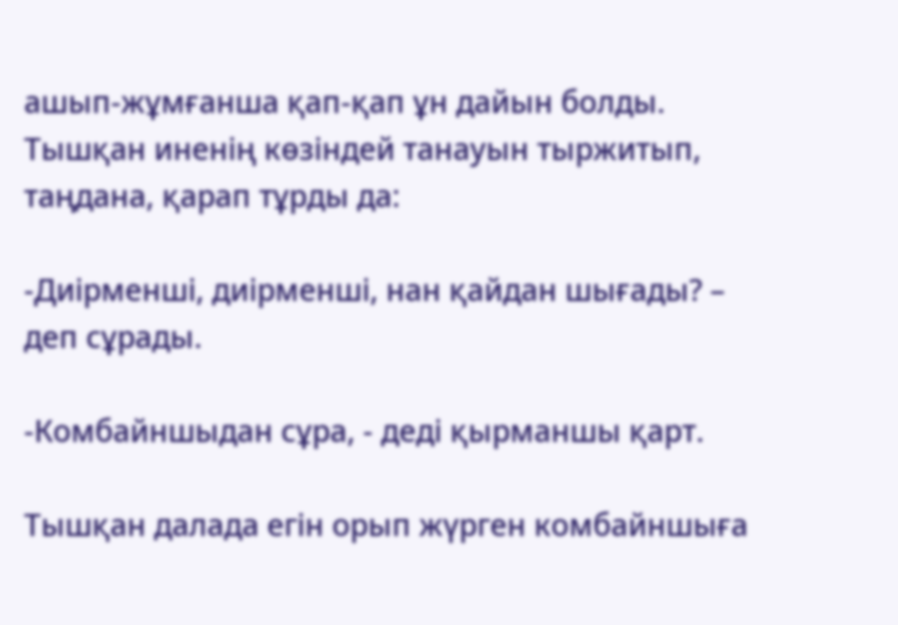ашып-жұмғанша қап-қап ұн дайын болды. Тышқан иненің көзіндей танауын тыржитып, таңдана, қарап тұрды да:

-Диірменші, диірменші, нан қайдан шығады? – деп сұрады.

-Комбайншыдан сұра, - деді қырманшы қарт.

Тышқан далада егін орып жүрген комбайншыға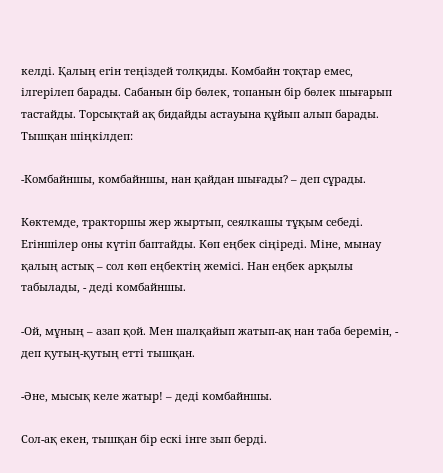келді. Қалың егін теңіздей толқиды. Комбайн тоқтар емес, ілгерілеп барады. Сабанын бір бөлек, топанын бір бөлек шығарып тастайды. Торсықтай ақ бидайды астауына құйып алып барады. Тышқан шіңкілдеп:

-Комбайншы, комбайншы, нан қайдан шығады? – деп сұрады.

Көктемде, тракторшы жер жыртып, сеялкашы тұқым себеді. Егіншілер оны күтіп баптайды. Көп еңбек сіңіреді. Міне, мынау қалың астық – сол көп еңбектің жемісі. Нан еңбек арқылы табылады, - деді комбайншы.

-Ой, мұның – азап қой. Мен шалқайып жатып-ақ нан таба беремін, - деп қутың-қутың етті тышқан.

-Әне, мысық келе жатыр! – деді комбайншы.

Сол-ақ екен, тышқан бір ескі інге зып берді.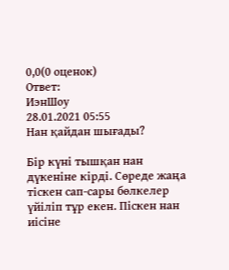0,0(0 оценок)
Ответ:
ИэнШоу
28.01.2021 05:55
Нан қайдан шығады?

Бір күні тышқан нан дүкеніне кірді. Сөреде жаңа тіскен сап-сары бөлкелер үйіліп тұр екен. Піскен нан иісіне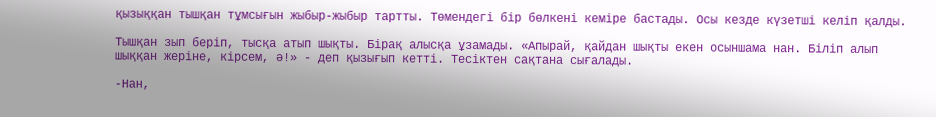қызыққан тышқан тұмсығын жыбыр-жыбыр тартты. Төмендегі бір бөлкені кеміре бастады. Осы кезде күзетші келіп қалды.

Тышқан зып беріп, тысқа атып шықты. Бірақ алысқа ұзамады. «Апырай, қайдан шықты екен осыншама нан. Біліп алып шыққан жеріне, кірсем, ә!» - деп қызығып кетті. Тесіктен сақтана сығалады.

-Нан,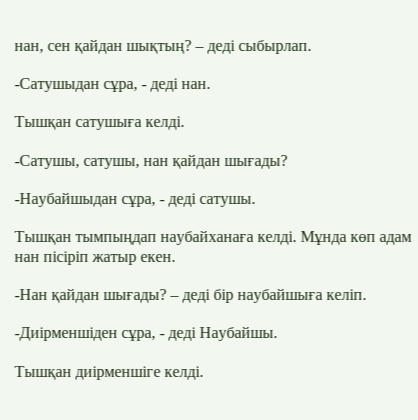нан, сен қайдан шықтың? – деді сыбырлап.

-Сатушыдан сұра, - деді нан.

Тышқан сатушыға келді.

-Сатушы, сатушы, нан қайдан шығады?

-Наубайшыдан сұра, - деді сатушы.

Тышқан тымпыңдап наубайханаға келді. Мұнда көп адам нан пісіріп жатыр екен.

-Нан қайдан шығады? – деді бір наубайшыға келіп.

-Диірменшіден сұра, - деді Наубайшы.

Тышқан диірменшіге келді.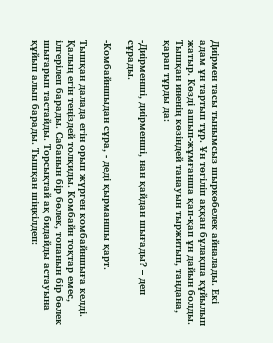Диірмен тасы тынымсыз шыркөбелек айналады. Екі адам ұн тартып тұр. Ұн төгіліп аққан бұлақша құйылып жатыр. Көзді ашып-жұмғанша қап-қап ұн дайын болды. Тышқан иненің көзіндей танауын тыржитып, таңдана, қарап тұрды да:

-Диірменші, диірменші, нан қайдан шығады? – деп сұрады.

-Комбайншыдан сұра, - деді қырманшы қарт.

Тышқан далада егін орып жүрген комбайншыға келді. Қалың егін теңіздей толқиды. Комбайн тоқтар емес, ілгерілеп барады. Сабанын бір бөлек, топанын бір бөлек шығарып тастайды. Торсықтай ақ бидайды астауына құйып алып барады. Тышқан шіңкілдеп: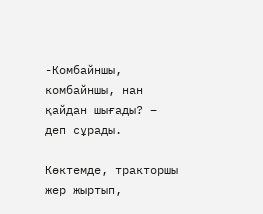-Комбайншы, комбайншы, нан қайдан шығады? – деп сұрады.

Көктемде, тракторшы жер жыртып,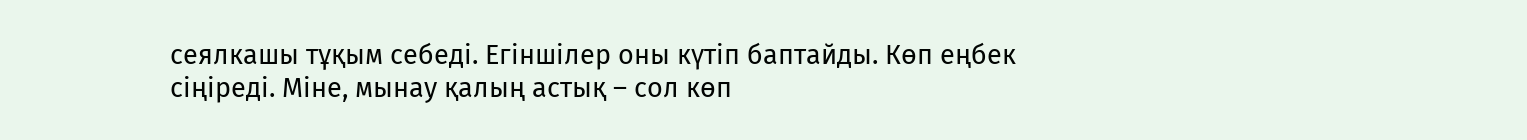сеялкашы тұқым себеді. Егіншілер оны күтіп баптайды. Көп еңбек сіңіреді. Міне, мынау қалың астық – сол көп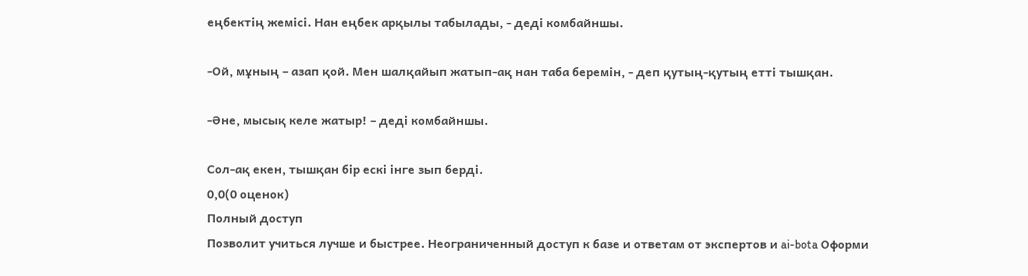еңбектің жемісі. Нан еңбек арқылы табылады, - деді комбайншы.

-Ой, мұның – азап қой. Мен шалқайып жатып-ақ нан таба беремін, - деп қутың-қутың етті тышқан.

-Әне, мысық келе жатыр! – деді комбайншы.

Сол-ақ екен, тышқан бір ескі інге зып берді.
0,0(0 оценок)
Полный доступ
Позволит учиться лучше и быстрее. Неограниченный доступ к базе и ответам от экспертов и ai-bota Оформи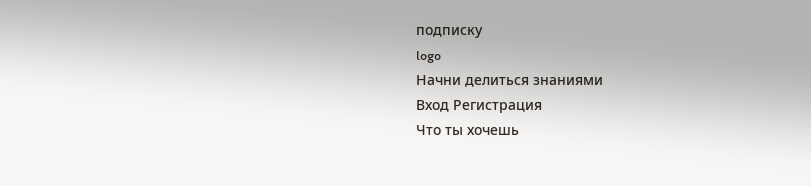подписку
logo
Начни делиться знаниями
Вход Регистрация
Что ты хочешь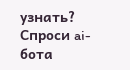узнать?
Спроси ai-бота